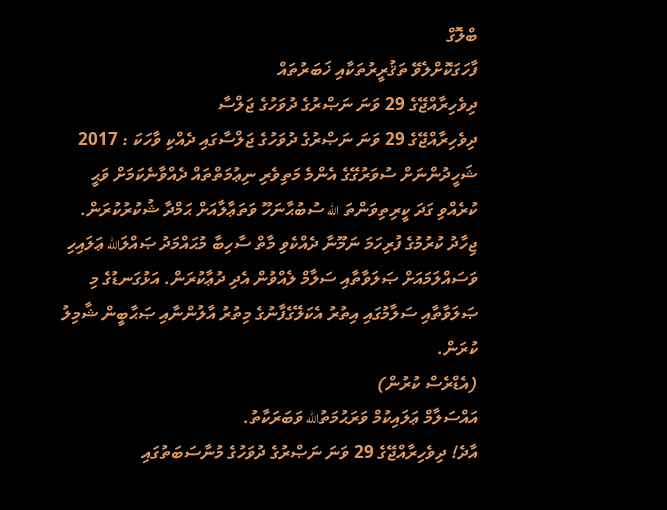ބްލޮގް
ފާހަގަކޮށްލެވޭ ތަޤުރީރުތަކާއި ޚަބަރުތައް
ދިވެހިރާއްޖޭގެ 29 ވަނަ ނަޞްރުގެ ދުވަހުގެ ޖަލްސާ
ދިވެހިރާއްޖޭގެ 29 ވަނަ ނަޞްރުގެ ދުވަހުގެ ޖަލްސާގައި ދެއްކި ވާހަކަ : 2017
ޝަހީދުންނަށް ސުވަރުގޭގެ އެންމެ މަތިވެރި ނިޢުމަތްތައް ދެއްވާނެކަމަށް ވަޙީ ކުރެއްވި ގަދަ ކީރިތިވަންތަ الله ސުބުޙާނަހޫ ވަތަޢާލާއަށް ޙަމްދާ ޝުކުރުކުރަން. ޖިހާދު ކުރުމުގެ ފުރިހަމަ ނަމޫނާ ދެއްކެވި މާތް ސާހިބާ މުޙައްމަދު ޞައްލަالله ޢަލައިހި ވަސައްލަމައަށް ޞަލަވާތާއި ސަލާމް ލެއްވުން އެދި ދުޢާކުރަން. އަޅުގަނޑުގެ މި ޞަލަވާތާއި ސަލާމުގައި އިތުރު އެކަލޭގެފާނުގެ މިތުރު އާލުންނާއި ޞަޙާބީން ޝާމިލު ކުރަން.
(އެޑްރެސް ކުރުން)
އައްސަލާމް ޢަލައިކުމް ވަރަޙުމަތުالله ވަބަރަކާތު.
އާދެ! ދިވެހިރާއްޖޭގެ 29 ވަނަ ނަޞްރުގެ ދުވަހުގެ މުނާސަބަތުގައި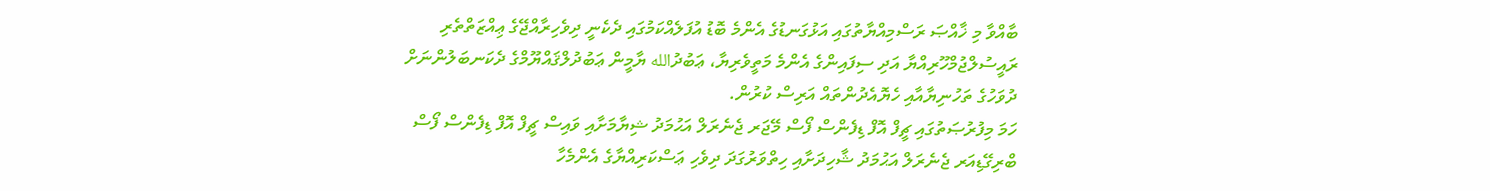ބާއްވާ މި ޚާއްޞަ ރަސްމިއްޔާތުގައި އަޅުގަނޑުގެ އެންމެ ބޮޑު އުފަލެއްކަމުގައި ދެކެނީ ދިވެހިރާއްޖޭގެ ޢިއްޒަތްތެރި ރައީސުލްޖުމްހޫރިއްޔާ އަދި ސިފައިންގެ އެންމެ މަތީވެރިޔާ، ޢަބުދުالله ޔާމީން ޢަބުދުލްޤައްޔޫމްގެ ދެކަނބަލުންނަށް ދުވަހުގެ ތަހުނިޔާއާއި ހެޔޮއެދުންތައް އަރިސް ކުރުން.
ހަމަ މިފުރުޞަތުގައި ޗީފް އޮފް ޑިފެންސް ފޯސް މޭޖަރ ޖެނެރަލް އަޙުމަދު ޝިޔާމަށާއި ވައިސް ޗީފް އޮފް ޑިފެންސް ފޯސް ބްރިގޭޑިއަރ ޖެނެރަލް އަޙުމަދު ޝާހިދަށާއި ހިތްވަރުގަދަ ދިވެހި ޢަސްކަރިއްޔާގެ އެންމެހާ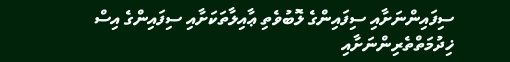ސިފައިންނަށާއި ސިފައިންގެ ލޮބުވެތި ޢާއިލާތަކަށާއި ސިފައިންގެ އިސް ޚިދުމަތްތެރިންނަށާއި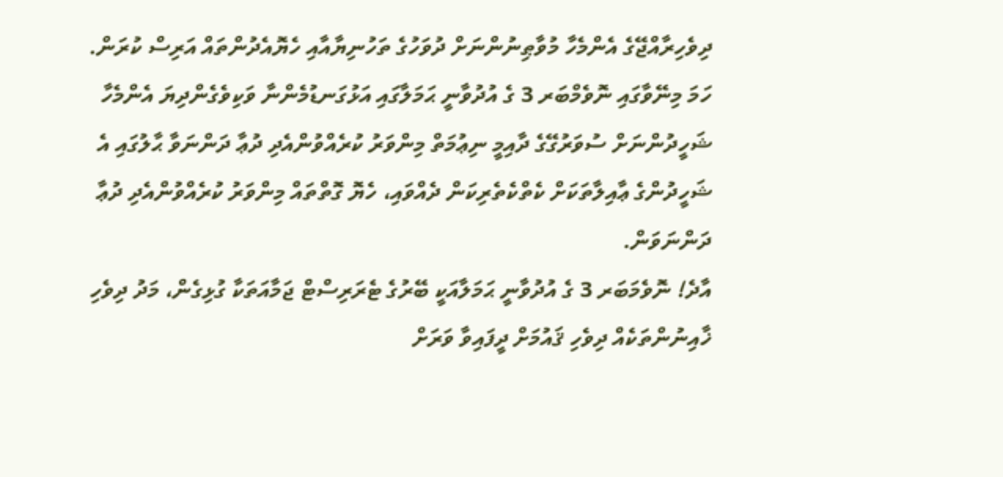ދިވެހިރާއްޖޭގެ އެންމެހާ މުވާޠިނުންނަށް ދުވަހުގެ ތަހުނިޔާއާއި ހެޔޮއެދުންތައް އަރިސް ކުރަން.
ހަމަ މިނޭވާގައި ނޮވެމްބަރ 3 ގެ އުދުވާނީ ޙަމަލާގައި އަޅުގަނޑުމެންނާ ވަކިވެގެންދިޔަ އެންމެހާ ޝަހީދުންނަށް ސުވަރުގޭގެ ދާއިމީ ނިޢުމަތް މިންވަރު ކުރެއްވުންއެދި ދުޢާ ދަންނަވާ ޙާލުގައި އެ ޝަހީދުންގެ ޢާއިލާތަކަށް ކެތްކެތެރިކަން ދެއްވައި، ހެޔޮ ގޮތްތައް މިންވަރު ކުރެއްވުންއެދި ދުޢާ ދަންނަވަން.
އާދެ! ނޮވެމަބަރ 3 ގެ އުދުވާނީ ޙަމަލާއަކީ ބޭރުގެ ޓެރަރިސްޓް ޖަމާއަތަކާ ގުޅިގެން، މަދު ދިވެހި ޚާއިނުންތަކެއް ދިވެހި ޤައުމަށް ދީފައިވާ ވަރަށް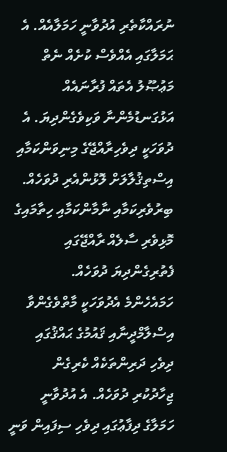ނުރައްކާތެރި އުދުވާނީ ހަމަލާއެއް. އެ ޙަމަލާގައި އެއްވެސް ކުށެއް ނެތް މަޢުޞޫލު އެތައް ފުރާނައެއް އަޅުގަނޑުމެންނާ ވަކިވެގެންދިޔަ. އެ ދުވަހަކީ ދިވެހިރާއްޖޭގެ މިނިވަންކަމާއި އިސްތިޤުލާލަށް ލޮޅުންއެރި ދުވަހެއް. ބިރުވެރިކަމާއި ނާމާންކަމާއި ހިތާމައިގެ މޮޅިވެރި ސާލެއް ރާއްޖޭގައި ފެތުރިގެންދިޔަ ދުވަހެއް.
ހަމައެހެންމެ އެދުވަހަކީ މާތްވެގެންވާ އިސްލާމްދީނާއި ޤައުމުގެ ޙައްޤުގައި ދިވެހި ދަރިންތަކެއް ކެރިގެން ޖިހާދުކުރި ދުވަހެއް. އެ އުދުވާނީ ހަމަލާގެ ދިފާޢުގައި ދިވެހި ސިފައިން ވަނީ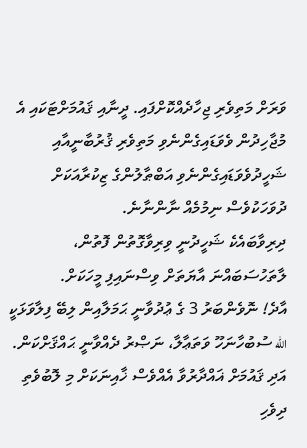ވަރަށް މަތިވެރި ޖިހާދެއްކޮށްފައި. ދީނާއި ޤައުމަށްޓަކައި އެ މުޖާހިދުން ވެވަޑައިގެންނެވި މަތިވެރި ޤުރުބާނީއާއި ޝަހީދުވެވަޑައިގެންނެވި އަބްޠާލުންގެ ޒިކުރާއަކަށް ދުވަހަކުވެސް ނިމުމެއް ނާންނާނެ.
ދިރިވާބައެކެ ޝަހީދުނީ ވިރިވާގޮތުން ފޮތުން، ލާތަހުސަބައްނަ އާޔަތަށް ވިސްނައިފި މީހަކަށް.
އާދެ! ނޮވެންބަރު 3 ގެ ޢުދުވާނީ ޙަމަލާއިން ލިބޭ ފިލާވަޅަކީ الله ސުބުހާނަހޫ ވަތަޢާލާ، ނަޞްރު ދެއްވާނީ ޙައްޤަށްކަން. އަދި ޤައުމަށް ޣައްދާރުވާ އެއްވެސް ޚާއިނަކަށް މި ލޮބުވެތި ދިވެހި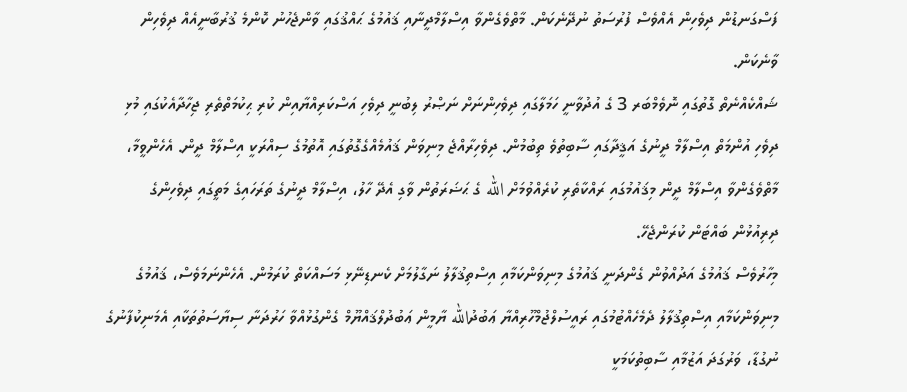ފަސްގަނޑުން ދިވެހިން އެއްވެސް ފުރުސަތު ނުދޭނެކަން. މާތްވެގެންވާ އިސްލާމްދީނާއި ޤައުމުގެ ޙައްޤުގައި ވާންޖެހުނު ކޮންމެ ޤުރުބާނީއެއް ދިވެހިން ވާނެކަން.
ޝައްކެއްނެތް ގޮތުގައި ނޮވެމްބަރ 3 ގެ އުދުވާނީ ހަމަލާގައި ދިވެހިންނަށް ނަޞްރު ލިބުނީ ދިވެހި އަސްކަރިއްޔާއިން ކުރި ޙިކުމަތްތެރި ޖިހާދާއެކުގައި މުޅި ދިވެހި އުންމަތް އިސްލާމް ދީނުގެ އަޤީދާގައި ސާބިތުވެ ތިބުމުން. ދިވެހިރާއްޖެ މިނިވަން ޤައުމެއްގެގޮތުގައި އޮތުމުގެ ސިއްރަކީ އިސްލާމް ދީން. އެހެންވީމާ، މާތްވެގެންވާ އިސްލާމް ދީން މިޤައުމުގައި ރައްކާތެރި ކުރެއްވުމަށް الله ގެ ޙަޟަރަތުން ވާގި އެދޭ ހާލު، އިސްލާމް ދީނުގެ ތަރަހައިގެ މަތީގައި ދިވެހިންގެ ދިރިއުޅުން ބައްޓަން ކުރަންޖެހޭ.
މިހާރުވެސް ޤައުމުގެ އަދުއްވުން ގެންދަނީ ޤައުމުގެ މިނިވަންކަމާއި އިސްތިޤުލާލު ނަގާލުމަށް ކެނޑިނޭޅި މަސައްކަތް ކުރަމުން. އެހެންނަމަވެސް، ޤައުމުގެ މިނިވަންކަމާއި އިސްތިޤުލާލު ދެމެހެއްޓުމުގައި ރައީސުލްޖުމްހޫރިއްޔާ ޢަބުދުالله ޔާމީން ޢަބުދުލްޤައްޔޫމް ގެންގުޅުއްވާ ހަރުދަނާ ސިޔާސަތުތަކާއި އެމަނިކުފާނުގެ ނުގުޑާ، ވަރުގަދަ އަޒުމާއި ސާބިތުކަމަކީ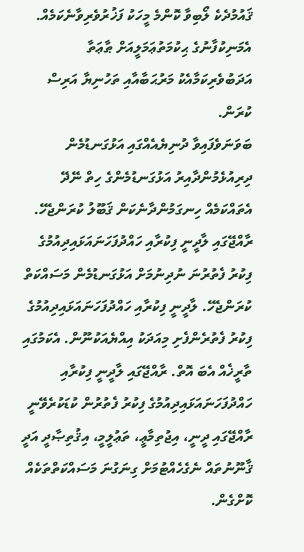ޤައުމުދެކެ ލޯބިވާ ކޮންމެ މީހަކު ފަޚުރުވެރިވާނެކަމެއް. އެމަނިކުފާނުގެ ޙިކުމަތުޢަމަލީއަށް ޠާޢަތާ އަދަބުވެރިކަމާއެކު މަރުޙަބާއާއި ތަހުނިޔާ އަރިސް ކުރަން.
ބަވަނަވެފައިވާ ދުނިޔެއެއްގައި އަޅުގަނޑުމެން ދިރިއުޅެމުންދާއިރު އަޅުގަނޑުމެންގެ ހިތް ނޭދޭ އެތައްކަމެއް ހިނގަމުންދާނެކަން ޤަބޫލު ކުރަންޖެހޭ. ރާއްޖޭގައި ލާދީނީ ފިކުރާއި ހައްދުފަހަނައަޅައިދިއުމުގެ ފިކުރު ފެތުރުނަ ނުދިނުމަށް އަޅުގަނޑުމެން މަސައްކަތް ކުރަންޖެހޭ. ލާދީނީ ފިކުރާއި ހައްދުފަހަނައަޅައިދިއުމުގެ ފިކުރު ފެތުރެންފެށި މިއަދަކު އިއްޔެއަކުނޫން. އެކަމުގައި ތާރީޚެއް އެބަ އޮތް. ރާއްޖޭގައި ލާދީނީ ފިކުރާއި ހައްދުފަހަނައަޅައިދިއުމުގެ ފިކުރު ފެތުރުން ކުޑަކުރެވޭނީ ރާއްޖޭގައި ދީނީ، އިޖުތިމާޢީ، ތަޢުލީމީ، އިޤުތިޞާދީ އަދީ ޤާނޫނުތައް ނެގެހެއްޓުމަށް ގިނަގުނަ މަސައްކަތްތަކެއް ކޮށްގެން.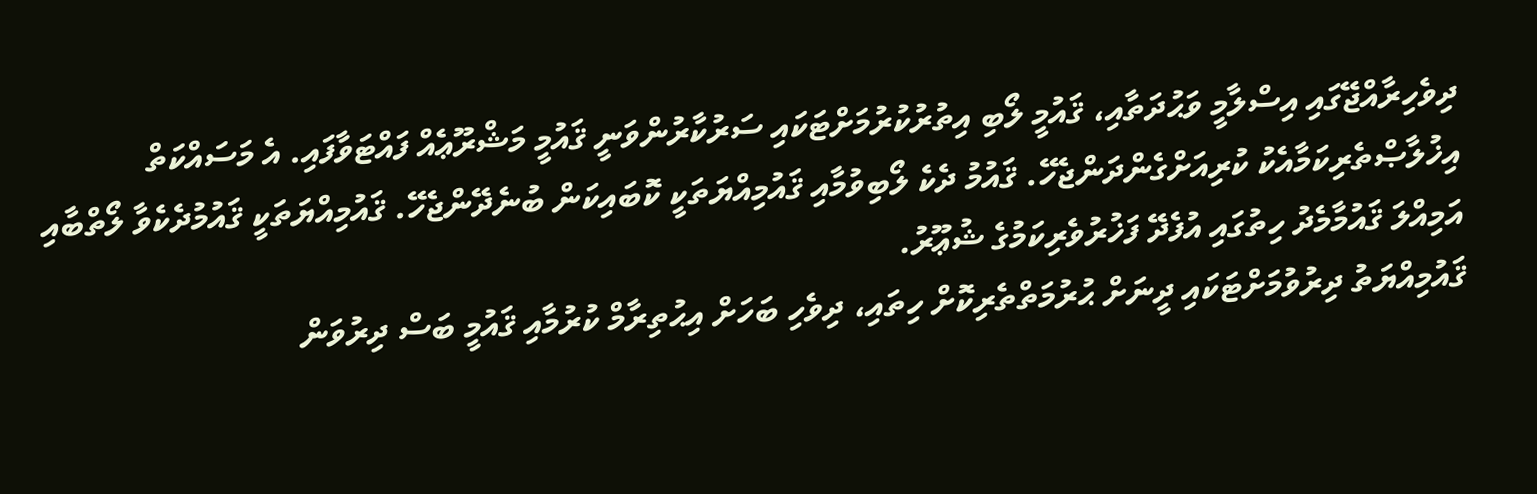ދިވެހިރާއްޖޭގައި އިސްލާމީ ވަޙުދަތާއި، ޤައުމީ ލޯބި އިތުރުކުރުމަށްޓަކައި ސަރުކާރުންވަނީ ޤައުމީ މަޝްރޫޢެއް ފައްޓަވާފައި. އެ މަސައްކަތް އިޚުލާޞްތެރިކަމާއެކު ކުރިއަށްގެންދަންޖެހޭ. ޤައުމު ދެކެ ލޯބިވުމާއި ޤައުމިއްޔަތަކީ ކޮބައިކަން ބުނެދޭންޖެހޭ. ޤައުމިއްޔަތަކީ ޤައުމުދެކެވާ ލޯތްބާއި އަމިއްލަ ޤައުމާމެދު ހިތުގައި އުފެދޭ ފަޚުރުވެރިކަމުގެ ޝުޢޫރު.
ޤައުމިއްޔަތު ދިރުވުމަށްޓަކައި ދީނަށް ޙުރުމަތްތެރިކޮށް ހިތައި، ދިވެހި ބަހަށް އިޙުތިރާމް ކުރުމާއި ޤައުމީ ބަސް ދިރުވަން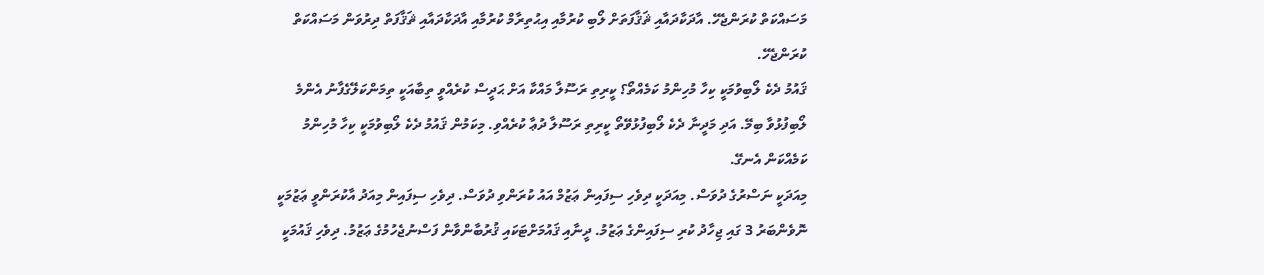މަސައްކަތް ކުރަންޖެހޭ. އާދަކާދައާއި ޘަޤާފަތަށް ލޯބި ކުރުމާއި އިޙުތިރާމް ކުރުމާއި އާދަކާދައާއި ޘަޤާފަތް ދިރުވަން މަސައްކަތް ކުރަންޖެހޭ.
ޤައުމު ދެކެ ލޯބިވުމަކީ ކިހާ މުހިންމު ކަމެއްތޯ؟ ކީރިތި ރަސޫލާ މައްކާ އަށް ޙަދީސް ކުރެއްވީ ތިބާއަކީ ތިމަންކަލޭގެފާނު އެންމެ ލޯބިފުޅުވާ ބިމޭ. އަދި މަދީނާ ދެކެ ލޯބިފުޅުވޭތޯ ކީރިތި ރަސޫލާ ދުޢާ ކުރެއްވި. މިކަމުން ޤައުމު ދެކެ ލޯބިވުމަކީ ކިހާ މުހިންމު ކަމެއްކަން އެނގޭ.
މިއަދަކީ ނަސްރުގެ ދުވަސް. މިއަދަކީ ދިވެހި ސިފައިން ޢަޒުމް އައު ކުރަންވި ދުވަސް. ދިވެހި ސިފައިން މިއަދު އާކުރަންވީ ޢަޒުމަކީ ނޮވެންބަރު 3 ގައި ޖިހާދު ކުރި ސިފައިންގެ ޢަޒުމު. ދީނާއި ޤައުމަށްޓަކައި ޤުރުބާންވާން ފަސްނުޖެހުމުގެ ޢަޒުމު. ދިވެހި ޤައުމަކީ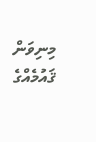މިނިވަން ޤައުމެއްގެ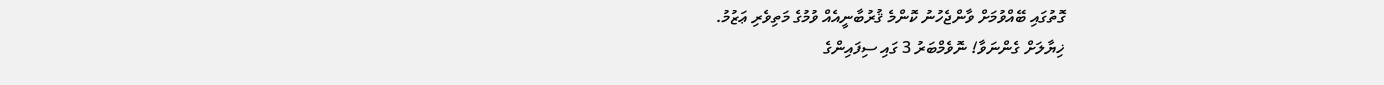ގޮތުގައި ބޭއްވުމަށް ވާންޖެހުނު ކޮންމެ ޤުރުބާނީއެއް ވުމުގެ މަތިވެރި ޢަޒުމު.
ޚިޔާލަށް ގެންނަވާ! ނޮވެމްބަރު 3 ގައި ސިފައިންގެ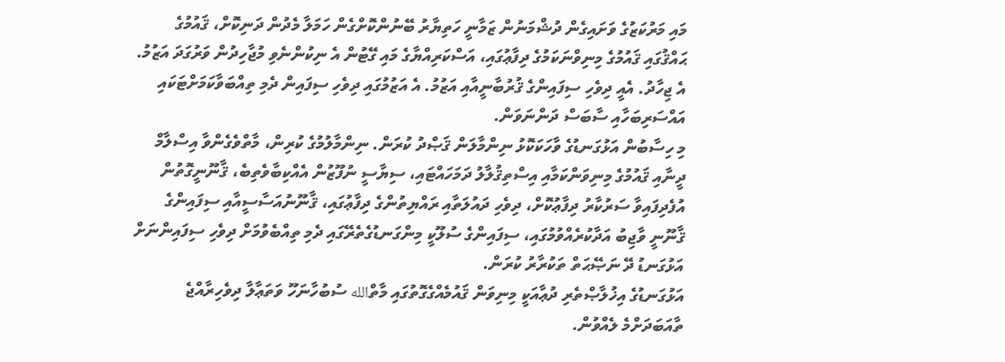މައި މަރުކަޒުގެ ވަށައިގެން ދުޝްމަނުން ޒަމާނީ ހަތިޔާރު ބޭނުންކޮށްގެން ހަމަލާ މެދުން ދަނިކޮށް، ޤައުމުގެ ޙައްޤުގައި ޤައުމުގެ މިނިވްނަކަމުގެ ދިފާޢުގައި، އަސްކަރިއްޔާގެ މައި ގޭޓުން އެ ނިކުންނެވި މުޖާހިދުން ވަރުގަދަ އަޒުމު. އެ ޖިހާދު. އެއީ ދިވެހި ސިފައިންގެ ޤުރުބާނީއާއި އަޒުމު. އެ އަޒުމުގައި ދިވެހި ސިފައިން ދެމި ތިއްބަވާކަމަށްޓަކައި އައްސަރިބަހާއި ސާބަސް ދަންނަވަން.
މި ހިސާބުން އަޅުގަނޑުގެ ވާހަކަކޮޅު ނިންމާލަން ޤަޞްދު ކުރަން. ނިންމާލުމުގެ ކުރިން، މާތްވެގެންވާ އިސްލާމް ދީނާއި ޤައުމުގެ މިނިވަންކަމާއި އިސްތިޤުލާލު ދަމަހައްޓައި، ސިޔާސީ ނުފޫޒުން އެއްކިބާވެތިބެ، ޤާނޫނީގޮތުން އުފެދިފައިވާ ސަރުކާރު ދިފާޢުކޮށް، ދިވެހި ދައުލަތާއި ރައްޔިތުންގެ ދިފާޢުގައި، ޤާނޫނުއަސާސީއާއި ސިފައިންގެ ޤާނޫނީ ވާޖިބު އަދާކުރެއްވުމުގައި، ސިފައިންގެ ސުލޫކީ މިންގަނޑުގެތެރޭގައި ދެމި ތިއްބެވުމަށް ދިވެހި ސިފައިންނަށް އަޅުގަނޑު ދޭ ނަޞޭޙަތް ތަކުރާރު ކުރަން.
އަޅުގަނޑުގެ އިޚުލާޞްތެރި ދުޢާއަކީ މިނިވަން ޤައުމެއްގެގޮތުގައި މާތްالله ސުބުހާނަހޫ ވަތަޢާލާ ދިވެހިރާއްޖެ ތާއަބަދަށްމެ ލެއްވުން.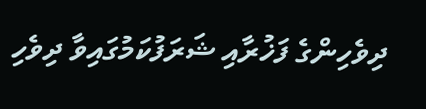ދިވެހިންގެ ފަޚުރާއި ޝަރަފުކަމުގައިވާ ދިވެހި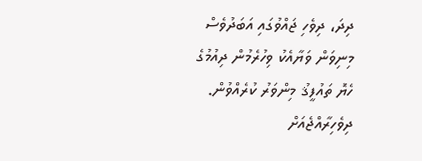ދިދަ، ދިވެހި ޖައްވުގައި އަބަދުވެސް މިނިވަން ވަޔާއެކު ވިހުރެމުން ދިއުމުގެ ހެޔޮ ތައުފީޤު މިންވަރު ކުރެއްވުން. ދިވެހިރާއްޖެއަށް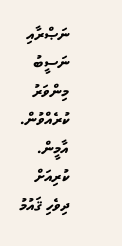ނަޞްރާއި ނަސީބު މިންވަރު ކުރެއްވުން. އާމީން. ކުރިއަށް ދިވެހި ޤައުމު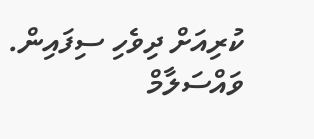ކުރިއަށް ދިވެހި ސިފައިން. ވައްސަލާމް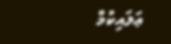ޢަލައިކުމް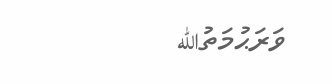ވަރަޙުމަތުالله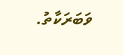ވަބަރަކާތު.